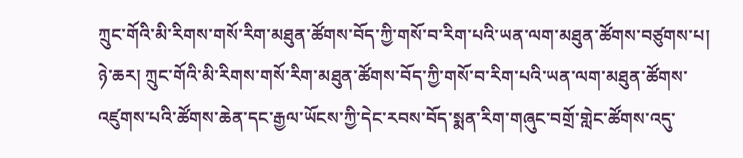ཀྲུང་གོའི་མི་རིགས་གསོ་རིག་མཐུན་ཚོགས་བོད་ཀྱི་གསོ་བ་རིག་པའི་ཡན་ལག་མཐུན་ཚོགས་བཙུགས་པ།
ཉེ་ཆར། ཀྲུང་གོའི་མི་རིགས་གསོ་རིག་མཐུན་ཚོགས་བོད་ཀྱི་གསོ་བ་རིག་པའི་ཡན་ལག་མཐུན་ཚོགས་འཛུགས་པའི་ཚོགས་ཆེན་དང་རྒྱལ་ཡོངས་ཀྱི་དེང་རབས་བོད་སྨན་རིག་གཞུང་བགྲོ་གླེང་ཚོགས་འདུ་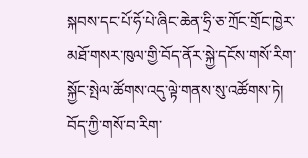སྐབས་དང་པོ་ཧོ་པེ་ཞིང་ཆེན་ཧྲི་ཅ་ཀྲོང་གྲོང་ཁྱེར་མཐོ་གསར་ཁུལ་གྱི་བོད་ནོར་སྐྱེ་དངོས་གསོ་རིག་སྐྱོང་སྤེལ་ཚོགས་འདུ་ལྟེ་གནས་སུ་འཚོགས་ཏེ། བོད་ཀྱི་གསོ་བ་རིག་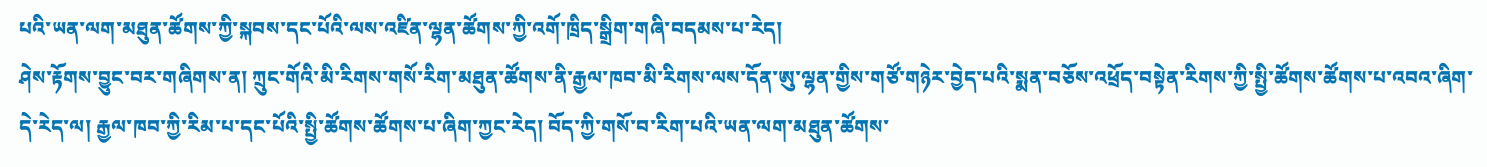པའི་ཡན་ལག་མཐུན་ཚོགས་ཀྱི་སྐབས་དང་པོའི་ལས་འཛིན་ལྷན་ཚོགས་ཀྱི་འགོ་ཁྲིད་སྒྲིག་གཞི་བདམས་པ་རེད།
ཤེས་རྟོགས་བྱུང་བར་གཞིགས་ན། ཀྲུང་གོའི་མི་རིགས་གསོ་རིག་མཐུན་ཚོགས་ནི་རྒྱལ་ཁབ་མི་རིགས་ལས་དོན་ཨུ་ལྷན་གྱིས་གཙོ་གཉེར་བྱེད་པའི་སྨན་བཅོས་འཕྲོད་བསྟེན་རིགས་ཀྱི་སྤྱི་ཚོགས་ཚོགས་པ་འབའ་ཞིག་དེ་རེད་ལ། རྒྱལ་ཁབ་ཀྱི་རིམ་པ་དང་པོའི་སྤྱི་ཚོགས་ཚོགས་པ་ཞིག་ཀྱང་རེད། བོད་ཀྱི་གསོ་བ་རིག་པའི་ཡན་ལག་མཐུན་ཚོགས་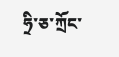ཧྲི་ཅ་ཀྲོང་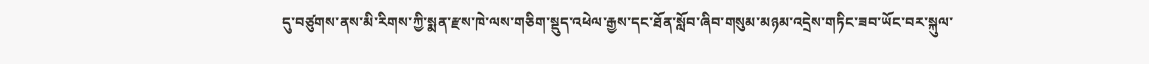དུ་བཙུགས་ནས་མི་རིགས་ཀྱི་སྨན་རྫས་ཁེ་ལས་གཅིག་སྡུད་འཕེལ་རྒྱས་དང་ཐོན་སློབ་ཞིབ་གསུམ་མཉམ་འདྲེས་གཏིང་ཟབ་ཡོང་བར་སྐུལ་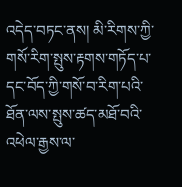འདེད་བཏང་ནས། མི་རིགས་ཀྱི་གསོ་རིག་སྤུས་རྟགས་གཏོད་པ་དང་བོད་ཀྱི་གསོ་བ་རིག་པའི་ཐོན་ལས་སྤུས་ཚད་མཐོ་བའི་འཕེལ་རྒྱས་ལ་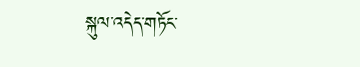སྐུལ་འདེད་གཏོང་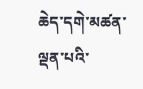ཆེད་དགེ་མཚན་ལྡན་པའི་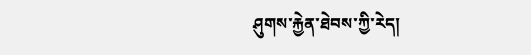ཤུགས་རྐྱེན་ཐེབས་ཀྱི་རེད།